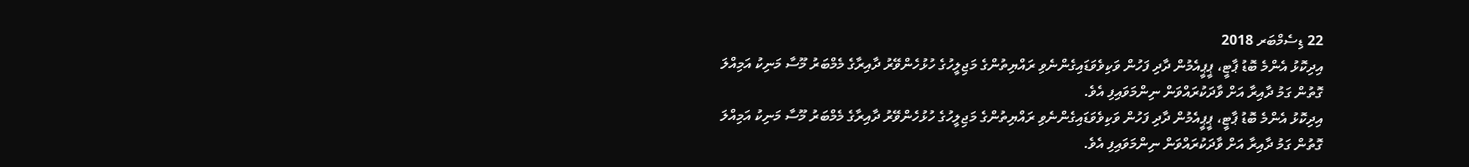22 ޑިސެމްބަރ 2018
އިދިކޮޅު އެންމެ ބޮޑު ޕާޓީ، ޕީޕީއެމުން ދާދި ފަހުން ވަކިވެވަޑައިގެންނެވި ރައްޔިތުންގެ މަޖިލީހުގެ ހުޅުހެންވޭރު ދާއިރާގެ މެމްބަރު މޫސާ މަނިކު އަމިއްލަ ގޮތުން ގަމު ދާއިރާ އަށް ވާދަކުރައްވަން ނިންމަވައިފި އެވެ.
އިދިކޮޅު އެންމެ ބޮޑު ޕާޓީ، ޕީޕީއެމުން ދާދި ފަހުން ވަކިވެވަޑައިގެންނެވި ރައްޔިތުންގެ މަޖިލީހުގެ ހުޅުހެންވޭރު ދާއިރާގެ މެމްބަރު މޫސާ މަނިކު އަމިއްލަ ގޮތުން ގަމު ދާއިރާ އަށް ވާދަކުރައްވަން ނިންމަވައިފި އެވެ.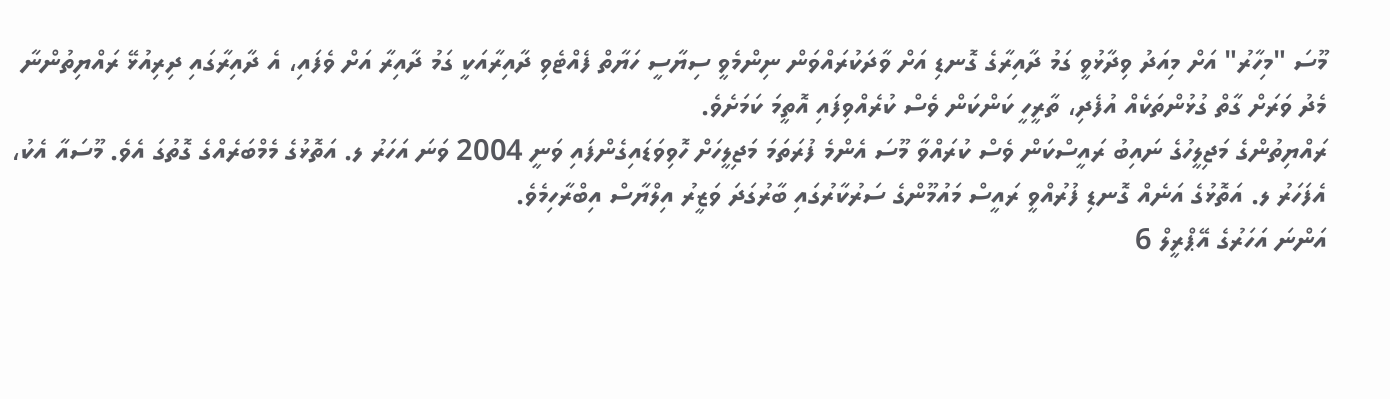މޫސަ "މިހާރު" އަށް މިއަދު ވިދާޅުވީ ގަމު ދާއިރާގެ ގޮނޑި އަށް ވާދަކުރައްވަން ނިންމެވީ ސިޔާސީ ހަޔާތް ފެއްޓެވި ދާއިރާއަކީ ގަމު ދާއިރާ އަށް ވެފައި، އެ ދާއިރާގައި ދިރިއުޅޭ ރައްޔިތުންނާ މެދު ވަރަށް ގާތް ގުޅުންތަކެއް އުފެދި، ތާރީހީ ކަންކަން ވެސް ކުރެއްވިފައި އޮތީމަ ކަމަށެވެ.
ރައްޔިތުންގެ މަޖިލީހުގެ ނައިބު ރައީސްކަން ވެސް ކުރައްވާ މޫސަ އެންމެ ފުރަތަމަ މަޖިލީހަށް ހޮވިވަޑައިގެންފައި ވަނީ 2004 ވަނަ އަހަރު ލ. އަތޮޅުގެ މެމްބަރެއްގެ ގޮތުގަ އެވެ. މޫސައާ އެކު، އެފަހަރު ލ. އަތޮޅުގެ އަނެއް ގޮނޑި ފުރުއްވީ ރައީސް މައުމޫންގެ ސަރުކާރުގައި ބާރުގަދަ ވަޒީރު އިލްޔާސް އިބްރާހިމެވެ.
އަންނަ އަހަރުގެ އޭޕްރީލް 6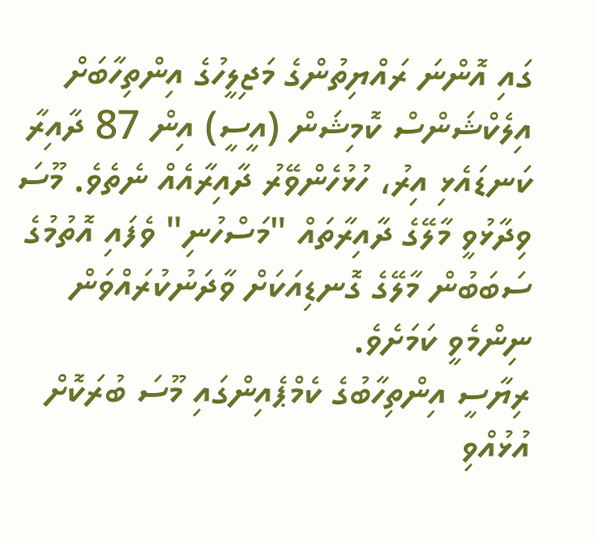ގައި އޮންނަ ރައްޔިތުންގެ މަޖިލީހުގެ އިންތިހާބަށް އިލެކްޝަންސް ކޮމިޝަން (އީސީ) އިން 87 ދާއިރާ ކަނޑައެޅި އިރު، ހުޅުހެންވޭރު ދާއިރާއެއް ނެތެވެ. މޫސަ ވިދާޅުވީ މާލޭގެ ދާއިރާތައް "މަސްހުނި" ވެފައި އޮތުމުގެ ސަބަބުން މާލޭގެ ގޮނޑިއަކަށް ވާދަނުކުރައްވަން ނިންމެވީ ކަމަށެވެ.
ރިޔާސީ އިންތިހާބުގެ ކެމްޕެއިންގައި މޫސަ ބުރަކޮށް އުޅުއްވި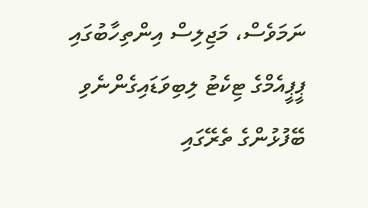ނަމަވެސް، މަޖިލިސް އިންތިހާބުގައި ޕީޕީއެމްގެ ޓިކެޓު ލިބިވަޑައިގެންނެވި ބޭފުޅުންގެ ތެރޭގައި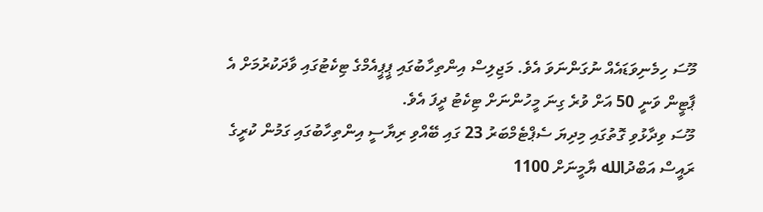މޫސަ ހިމެނިވަޑައެއް ނުގަންނަވަ އެވެ. މަޖިލިސް އިންތިހާބުގައި ޕީޕީއެމްގެ ޓިކެޓުގައި ވާދަކުރުމަށް އެ ޕާޓީން ވަނީ 50 އަށް ވުރެ ގިނަ މީހުންނަށް ޓިކެޓު ދީފަ އެވެ.
މޫސަ ވިދާޅުވި ގޮތުގައި މިދިޔަ ސެޕްޓެމްބަރު 23 ގައި ބޭއްވި ރިޔާސީ އިންތިހާބުގައި ގަމުން ކުރީގެ ރައީސް އަބްދުالله ޔާމީނަށް 1100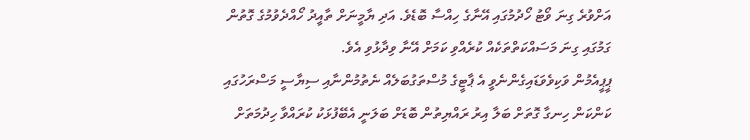އަށްވުރެ ގިނަ ވޯޓު ހޯދުމުގައި އޭނާގެ ހިއްސާ ބޮޑެވެ. އަދި ޔާމީނަށް ތާއީދު ހޯއްދެވުމުގެ ގޮތުން ގަމުގައި ގިނަ މަސައްކަތްތަކެއް ކުރެއްވި ކަމަށް އޭނާ ވިދާޅުވި އެވެ.
ޕީޕީއެމުން ވަކިވެވަޑައިގެންނެވީ އެ ޕާޓީގެ މުސްތަގުބަލެއް ނެތުމުންނާއި ސިޔާސީ މަސްރަހުގައި ކަންކަން ހިނގާ ގޮތަށް ބަލާ އިރު ރައްޔިތުން ބޮޑަށް ބަލަނީ އެބޭފުޅަކު ކުރައްވާ ހިދުމަތަށް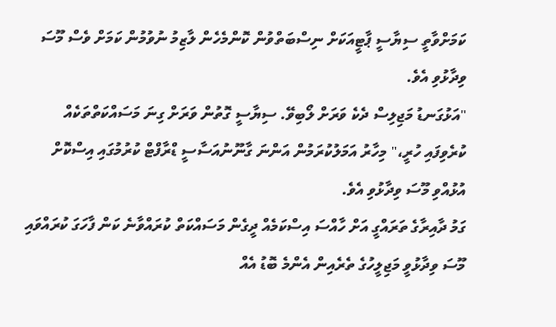ކަމަށްވާތީ ސިޔާސީ ޕާޓީއަކަށް ނިސްބަތްވުން ކޮންމެހެން ލާޒިމު ނުވުމުން ކަމަށް ވެސް މޫސަ ވިދާޅުވި އެވެ.
"އަޅުގަނޑު މަޖިލިސް ދެކެ ވަރަށް ލޯބިވޭ. ސިޔާސީ ގޮތުން ވަރަށް ގިނަ މަސައްކަތްތަކެއް ކުރެވިފައި ހުރީ،" މިހާރު އަމަލުކުރަމުން އަންނަ ގާނޫނުއަސާސީ ޑްރާފްޓް ކުރުމުގައި އިސްކޮށް އުޅުއްވި މޫސަ ވިދާޅުވި އެވެ.
ގަމު ދާއިރާގެ ތަރައްގީ އަށް ހާއްސަ އިސްކަމެއް ދީގެން މަސައްކަތް ކުރައްވާނެ ކަން ފާހަގަ ކުރައްވައި މޫސަ ވިދާޅުވީ މަޖިލީހުގެ ތެރެއިން އެންމެ ބޮޑު އެއް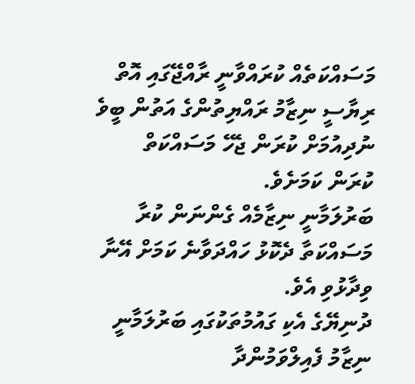މަސައްކަތެއް ކުރައްވާނީ ރާއްޖޭގައި އޮތް ރިޔާސީ ނިޒާމު ރައްޔިތުންގެ އަތުން ބީވެ ނުދިއުމަށް ކުރަން ޖެހޭ މަސައްކަތް ކުރަން ކަމަށެވެ.
ބަރުލަމާނީ ނިޒާމެއް ގެންނަން ކުރާ މަސައްކަތާ ދެކޮޅު ހައްދަވާނެ ކަމަށް އޭނާ ވިދާޅުވި އެވެ.
ދުނިޔޭގެ އެކި ގައުމުތަކުގައި ބަރުލަމާނީ ނިޒާމު ފެއިލްވަމުންދާ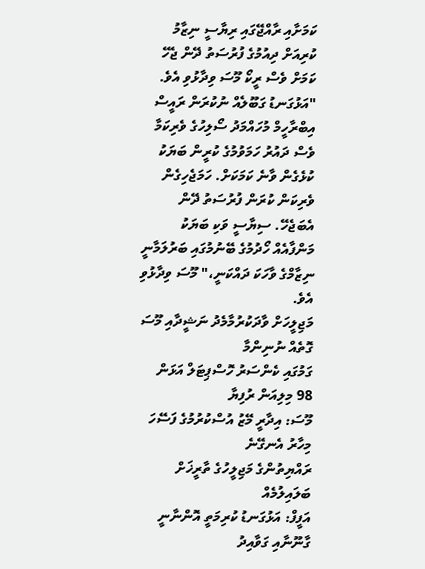ކަމަށާއި ރާއްޖޭގައި ރިޔާސީ ނިޒާމު ކުރިއަށް ދިއުމުގެ ފުރުސަތު ދޭން ޖެހޭ ކަމަށް ވެސް ރީކޯ މޫސަ ވިދާޅުވި އެވެ.
"އަޅުގަނޑު ގަބޫލެއް ނުކުރަން ރައީސް އިބްރާހީމް މުހައްމަދު ސޯލިހުގެ ވެރިކަމާ ވެސް ދައުރު ހަމަވުމުގެ ކުރީން ބަޔަކު ކުޅެގެން ވާނެ ކަމަކަށް. ހަމަޖެހިގެން ވެރިކަން ކުރަން ފުރުސަތު ދޭން އެބަޖެހޭ. ސިޔާސީ ވަކި ބަޔަކު މަންފާއެއް ހޯދުމުގެ ބޭނުމުގައި ބަރުލަމާނީ ނިޒާމްގެ ވާހަކަ ދައްކަނީ،" މޫސަ ވިދާޅުވި އެވެ.
މަޖިލީހަށް ވާދަކުރުމާމެދު ނަޝީދާއި މޫސަ ގޮތެއް ނުނިންމާ
ގަމުގައި ކެންސަރު ހޮސްޕިޓަލް އަޅަން 98 މިލިއަން ރުފިޔާ
މޫސަ: އިދާރީ މޭޒު އުސްކުރުމުގެ ފަސޭހަ މިހާރު އެނގޭނެ
ރައްޔިތުންގެ މަޖިލީހުގެ ތާރީޚަށް ބަލައިލުމެއް
އަފީފް: އަޅުގަނޑު ކުރިމަތީ އޮންނާނީ ގާނޫނާއި ގަވާއިދު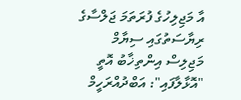އާ މަޖިލިހުގެ ފުރަތަމަ ޖަލްސާގެ ރިޔާސަތުގައި ސިޔާމް
މަޖިލިސް އިންތިޚާބު އޮތީ "އޮޅާލާފައި": އަބްދުއްރަހީމް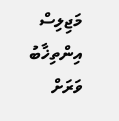މަޖިލިސް އިންތިޚާބު ވަރަށް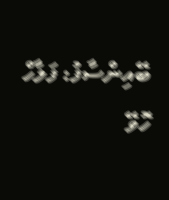ބޭއިންސާފު: ފަލާހް
ހޮވޭ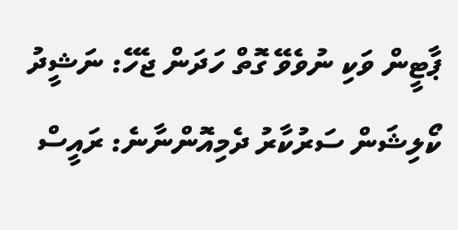ޕާޓީން ވަކި ނުވެވޭ ގޮތް ހަދަން ޖެހޭ: ނަޝީދު
ކޯލިޝަން ސަރުކާރު ދެމިއޮންނާނެ: ރައީސް